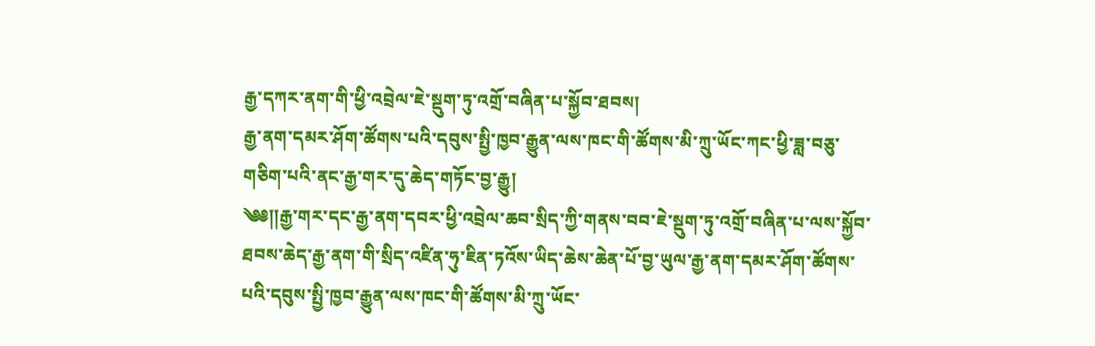རྒྱ་དཀར་ནག་གི་ཕྱི་འབྲེལ་ཇེ་སྡུག་ཏུ་འགྲོ་བཞིན་པ་སྐྱོབ་ཐབས།
རྒྱ་ནག་དམར་ཤོག་ཚོགས་པའི་དབུས་སྤྱི་ཁྱབ་རྒྱུན་ལས་ཁང་གི་ཚོགས་མི་ཀྲུ་ཡོང་ཀང་ཕྱི་ཟླ་བཅུ་གཅིག་པའི་ནང་རྒྱ་གར་དུ་ཆེད་གཏོང་བྱ་རྒྱུ།
༄༅༎རྒྱ་གར་དང་རྒྱ་ནག་དབར་ཕྱི་འབྲེལ་ཆབ་སྲིད་ཀྱི་གནས་བབ་ཇེ་སྡུག་ཏུ་འགྲོ་བཞིན་པ་ལས་སྐྱོབ་ཐབས་ཆེད་རྒྱ་ནག་གི་སྲིད་འཛིན་ཧུ་ཇིན་ཏའོས་ཡིད་ཆེས་ཆེན་པོ་བྱ་ཡུལ་རྒྱ་ནག་དམར་ཤོག་ཚོགས་པའི་དབུས་སྤྱི་ཁྱབ་རྒྱུན་ལས་ཁང་གི་ཚོགས་མི་ཀྲུ་ཡོང་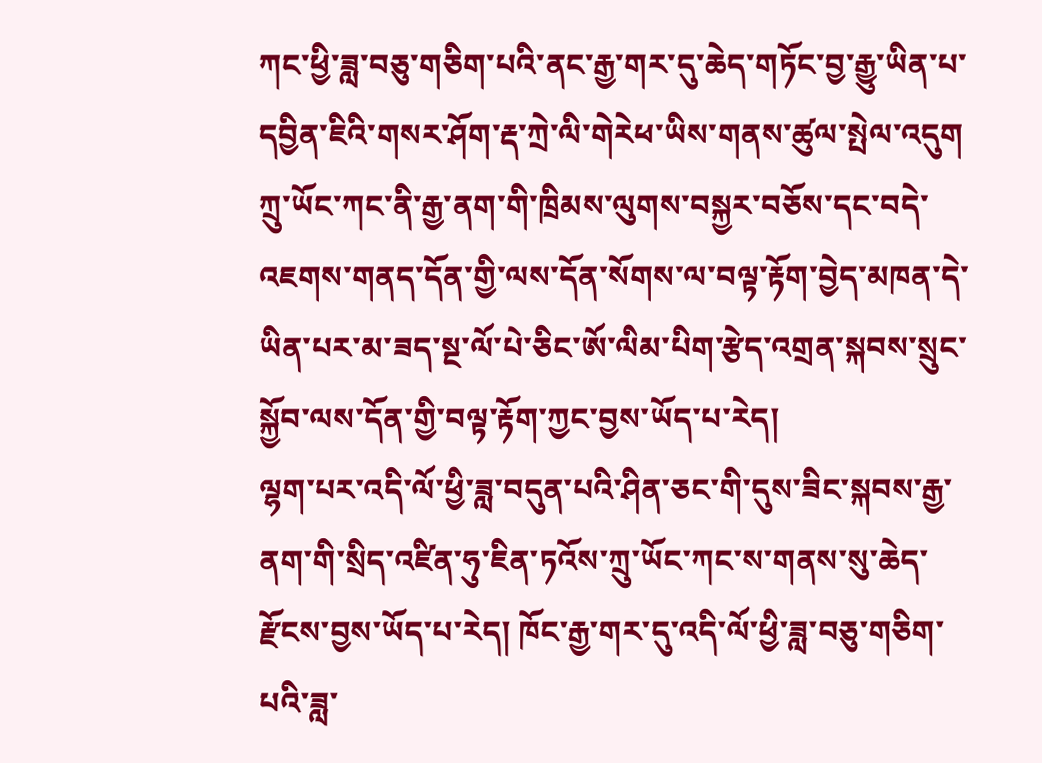ཀང་ཕྱི་ཟླ་བཅུ་གཅིག་པའི་ནང་རྒྱ་གར་དུ་ཆེད་གཏོང་བྱ་རྒྱུ་ཡིན་པ་དབྱིན་ཇིའི་གསར་ཤོག་རྡ་ཀྲེ་ལི་གེརེཕ་ཡིས་གནས་ཚུལ་སྤེལ་འདུག
ཀྲུ་ཡོང་ཀང་ནི་རྒྱ་ནག་གི་ཁྲིམས་ལུགས་བསྐྱར་བཅོས་དང་བདེ་འཇགས་གནད་དོན་གྱི་ལས་དོན་སོགས་ལ་བལྟ་རྟོག་བྱེད་མཁན་དེ་ཡིན་པར་མ་ཟད་སྔ་ལོ་པེ་ཅིང་ཨོ་ལིམ་པིག་རྩེད་འགྲན་སྐབས་སྲུང་སྐྱོབ་ལས་དོན་གྱི་བལྟ་རྟོག་ཀྱང་བྱས་ཡོད་པ་རེད།
ལྷག་པར་འདི་ལོ་ཕྱི་ཟླ་བདུན་པའི་ཤིན་ཅང་གི་དུས་ཟིང་སྐབས་རྒྱ་ནག་གི་སྲིད་འཛིན་ཧུ་ཇིན་ཏའོས་ཀྲུ་ཡོང་ཀང་ས་གནས་སུ་ཆེད་རྫོངས་བྱས་ཡོད་པ་རེད། ཁོང་རྒྱ་གར་དུ་འདི་ལོ་ཕྱི་ཟླ་བཅུ་གཅིག་པའི་ཟླ་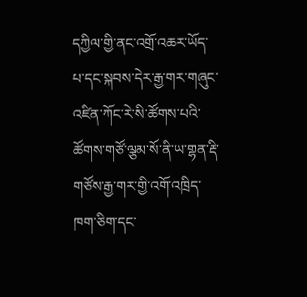དཀྱིལ་གྱི་ནང་འགྲོ་འཆར་ཡོད་པ་དང་སྐབས་དེར་རྒྱ་གར་གཞུང་འཛིན་ཀོང་རེ་སི་ཚོགས་པའི་ཚོགས་གཙོ་ལྕམ་སོ་ནི་ཡ་གྷན་རྡི་གཙོས་རྒྱ་གར་གྱི་འགོ་འཁྲིད་ཁག་ཅིག་དང་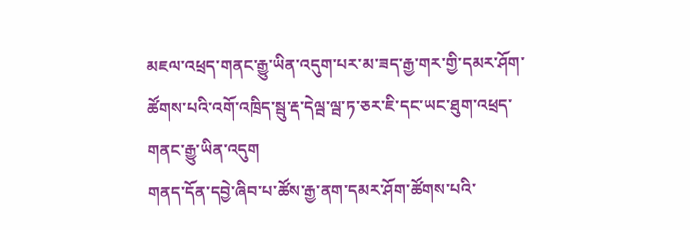མཇལ་འཕྲད་གནང་རྒྱུ་ཡིན་འདུག་པར་མ་ཟད་རྒྱ་གར་གྱི་དམར་ཤོག་ཚོགས་པའི་འགོ་འཁྲིད་སྦུ་རྡ་དེལྦ་ལྦ་ཏ་ཅར་ཇི་དང་ཡང་ཐུག་འཕྲད་གནང་རྒྱུ་ཡིན་འདུག
གནད་དོན་དབྱེ་ཞིབ་པ་ཚོས་རྒྱ་ནག་དམར་ཤོག་ཚོགས་པའི་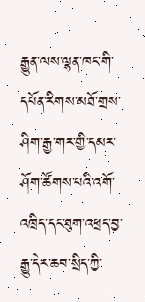རྒྱུན་ལས་ལྷན་ཁང་གི་དཔོན་རིགས་མཐོ་གྲས་ཤིག་རྒྱ་གར་གྱི་དམར་ཤོག་ཚོགས་པའི་འགོ་འཁྲིད་དང་ཐུག་འཕྲད་བྱ་རྒྱུ་དེར་ཆབ་སྲིད་ཀྱི་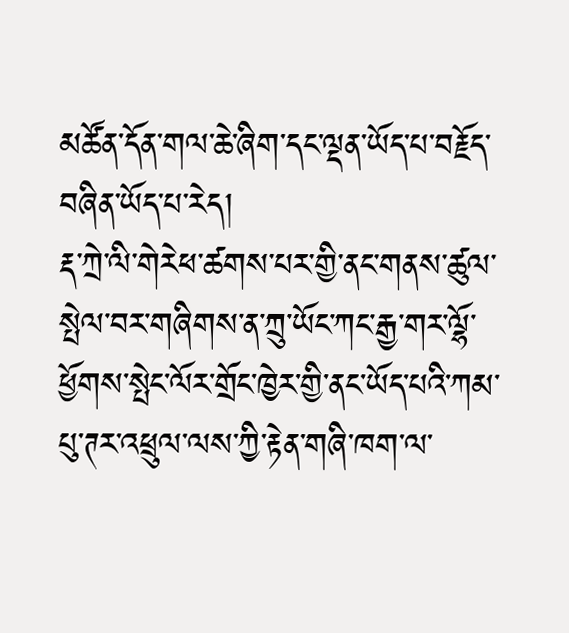མཚོན་དོན་གལ་ཆེ་ཞིག་དང་ལྡན་ཡོད་པ་བརྗོད་བཞིན་ཡོད་པ་རེད།
རྡ་ཀྲེ་ལི་གེརེཕ་ཚགས་པར་གྱི་ནང་གནས་ཚུལ་སྤེལ་བར་གཞིགས་ན་ཀྲུ་ཡོང་ཀང་རྒྱ་གར་ལྷོ་ཕྱོགས་སྤེང་ལོར་གྲོང་ཁྱེར་གྱི་ནང་ཡོད་པའི་ཀམ་པུ་ཊར་འཕྲུལ་ལས་ཀྱི་རྟེན་གཞི་ཁག་ལ་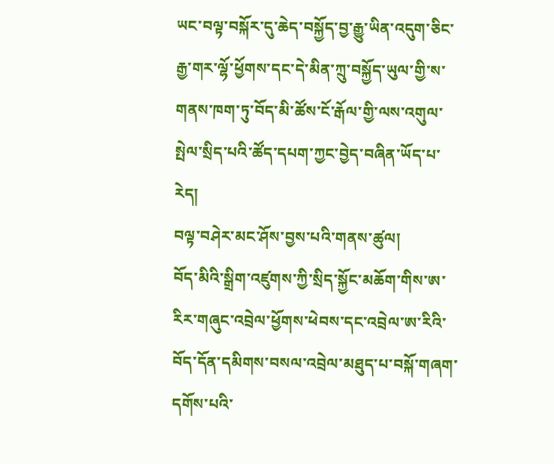ཡང་བལྟ་བསྐོར་དུ་ཆེད་བསྐྱོད་བྱ་རྒྱུ་ཡིན་འདུག་ཅིང་རྒྱ་གར་ལྷོ་ཕྱོགས་དང་དེ་མིན་ཀྲུ་བསྐྱོད་ཡུལ་གྱི་ས་གནས་ཁག་ཏུ་བོད་མི་ཚོས་ངོ་རྒོལ་གྱི་ལས་འགུལ་སྤེལ་སྲིད་པའི་ཚོད་དཔག་ཀྱང་བྱེད་བཞིན་ཡོད་པ་རེད།
བལྟ་བཤེར་མང་ཤོས་བྱས་པའི་གནས་ཚུལ།
བོད་མིའི་སྒྲིག་འཛུགས་ཀྱི་སྲིད་སྐྱོང་མཆོག་གིས་ཨ་རིར་གཞུང་འབྲེལ་ཕྱོགས་ཕེབས་དང་འབྲེལ་ཨ་རིའི་བོད་དོན་དམིགས་བསལ་འབྲེལ་མཐུད་པ་བསྐོ་གཞག་དགོས་པའི་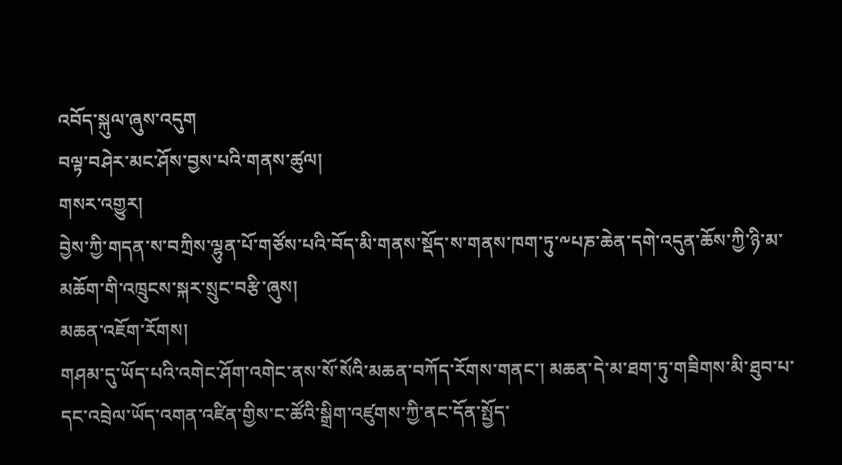འབོད་སྐུལ་ཞུས་འདུག
བལྟ་བཤེར་མང་ཤོས་བྱས་པའི་གནས་ཚུལ།
གསར་འགྱུར།
བྱེས་ཀྱི་གདན་ས་བཀྲིས་ལྷུན་པོ་གཙོས་པའི་བོད་མི་གནས་སྡོད་ས་གནས་ཁག་ཏུ་༸པཎ་ཆེན་དགེ་འདུན་ཆོས་ཀྱི་ཉི་མ་མཆོག་གི་འཁྲུངས་སྐར་སྲུང་བརྩི་ཞུས།
མཆན་འཇོག་རོགས།
གཤམ་དུ་ཡོད་པའི་འགེང་ཤོག་འགེང་ནས་སོ་སོའི་མཆན་བཀོད་རོགས་གནང་། མཆན་དེ་མ་ཐག་ཏུ་གཟིགས་མི་ཐུབ་པ་དང་འབྲེལ་ཡོད་འགན་འཛིན་གྱིས་ང་ཚོའི་སྒྲིག་འཛུགས་ཀྱི་ནང་དོན་སྤྱོད་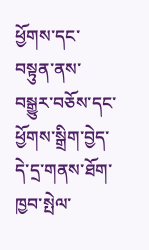ཕྱོགས་དང་བསྟུན་ནས་བསྒྱུར་བཅོས་དང་ཕྱོགས་སྒྲིག་བྱེད་དེ་དྲ་གནས་ཐོག་ཁྱབ་སྤེལ་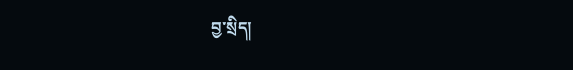བྱ་སྲིད།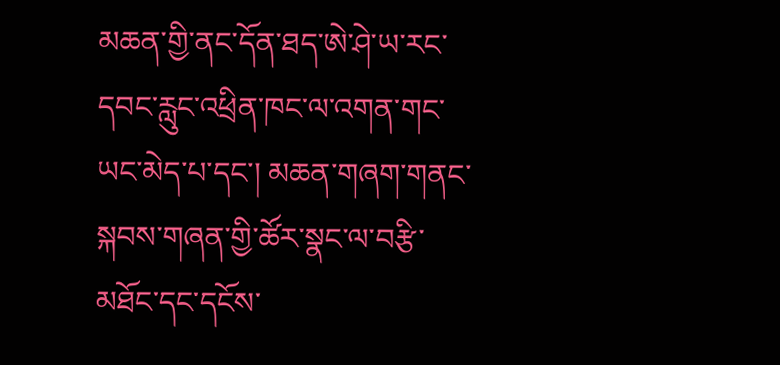མཆན་གྱི་ནང་དོན་ཐད་ཨེ་ཤེ་ཡ་རང་དབང་རླུང་འཕྲིན་ཁང་ལ་འགན་གང་ཡང་མེད་པ་དང་། མཆན་གཞག་གནང་སྐབས་གཞན་གྱི་ཚོར་སྣང་ལ་བརྩི་མཐོང་དང་དངོས་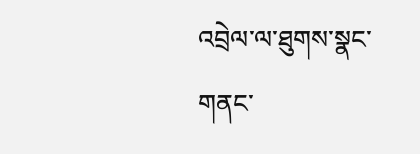འབྲེལ་ལ་ཐུགས་སྣང་གནང་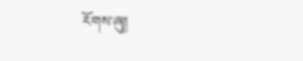རོགས་ཞུ༎